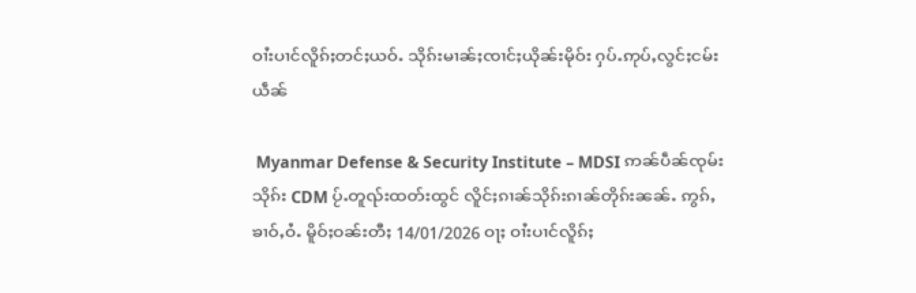ဝၢႆးပၢင်လိူၵ်ႈတင်ႈယဝ်ႉ သိုၵ်းမၢၼ်ႈၸၢင်ႈယိုၼ်းမိုဝ်း ႁပ်ႉဢုပ်ႇလွင်ႈငမ်းယဵၼ်

 Myanmar Defense & Security Institute – MDSI ဢၼ်ပဵၼ်ၸုမ်းသိုၵ်း CDM ပႂ်ႉတူၺ်းထတ်းထွင် လိူင်ႈၵၢၼ်သိုၵ်းၵၢၼ်တိုၵ်းၼၼ်ႉ ဢွၵ်ႇၶၢဝ်ႇဝႆႉ မိူဝ်ႈဝၼ်းတီႈ 14/01/2026 ဝႃႈ ဝၢႆးပၢင်လိူၵ်ႈ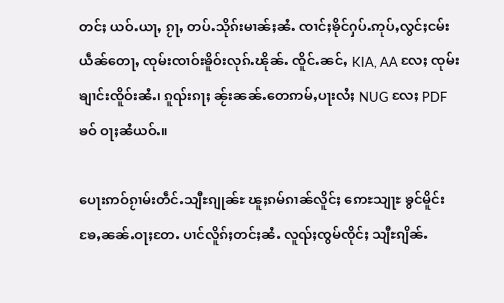တင်ႈ ယဝ်ႉယႃႇ ၵႂႃႇ တပ်ႉသိုၵ်းမၢၼ်ႈၼႆႉ ၸၢင်ႈၶိုင်ႁပ်ႉဢုပ်ႇလွင်ႈငမ်းယဵၼ်တေႃႇ ၸုမ်းၸၢဝ်းၶိူဝ်းလုၵ်ႉၽိုၼ်ႉ ၸိူင်ႉၼင်ႇ KIA, AA လႄႈ ၸုမ်းၶျၢင်းၸိူဝ်းၼႆႉ၊ ၵူၺ်းၵႃႈ ၼႂ်းၼၼ်ႉတေဢမ်ႇပႃးလႆႈ NUG လႄႈ PDF ၶဝ် ဝႃႈၼႆယဝ်ႉ။

ပေႃးဢဝ်ၵႂၢမ်းတဵင်ႉသျီႊၵျုၼ်ႊ ၽူႈၵမ်ၵၢၼ်လိူင်ႈ ဢေႊသျႃႊ ၶွင်မိူင်းၶႄႇၼၼ်ႉဝႃႈတႄႉ ပၢင်လိူၵ်ႈတင်ႈၼႆႉ လူၺ်ႈၸွမ်ၸိုင်ႈ သျီႊၵျိၼ်ႉ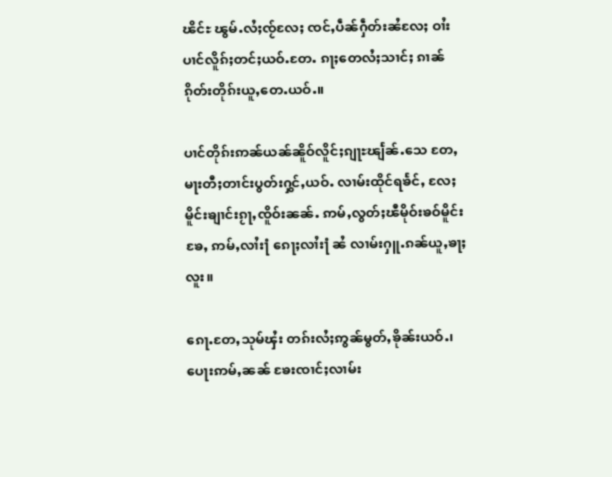ၽိင်ႊ ၽွမ်ႉလႆႈၸႂ်လႄႈ ၸင်ႇပဵၼ်ႁဵတ်းၼႆလႄႈ ဝၢႆးပၢင်လိူၵ်ႈတင်ႈယဝ်ႉတႄႉ ၵႃႈတေလႆႈသၢင်ႈ ၵၢၼ်ၵိုတ်းတိုၵ်းယူႇတေႉယဝ်ႉ။

ပၢင်တိုၵ်းဢၼ်ယၼ်ၼိူဝ်လိူင်ႈၵျႃႊၽျႅၼ်ႉသေ တႄႇမႃးတီႈတၢင်းပွတ်းႁွင်ႇယဝ်ႉ လၢမ်းထိုင်ရၶႅင်ႇ လႄႈ မိူင်းၶျၢင်းၵႂႃႇၸိူဝ်းၼၼ်ႉ ဢမ်ႇလွတ်ႈၽီမိုဝ်းၶဝ်မိူင်းၶႄႇ ဢမ်ႇလၢႆး႞ ၵေႃႈလၢႆး႞ ၼႆ လၢမ်းႁူႉၵၼ်ယူႇၶႃႈလူး။

ၵေႃႉတႄႇသုမ်ၾႆး တၵ်းလႆႈဢွၼ်မွတ်ႇၶိုၼ်းယဝ်ႉ၊ ပေႃးဢမ်ႇၼၼ် ၶႄးၸၢင်ႈလၢမ်း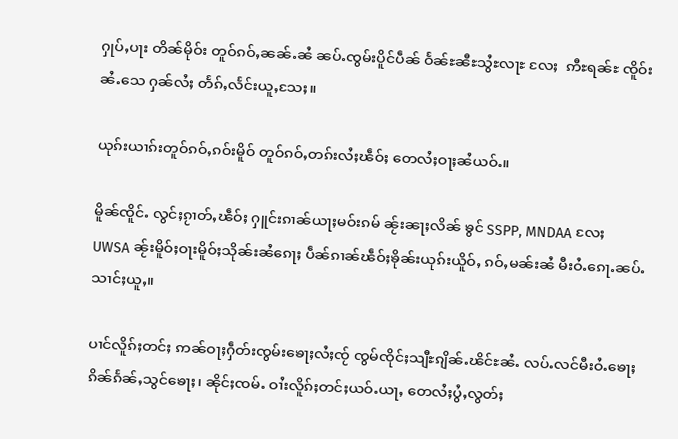ႁုပ်ႇပႃး တိၼ်မိုဝ်း တူဝ်ၵဝ်ႇၼၼ်ႉၼႆ ၼပ်ႉၸွမ်းပိူင်ပဵၼ် ဝႅၼ်ႊၼီႊသွႆႊလႃႊ လႄႈ  ဢီႊရၼ်ႊ ၸိူဝ်းၼႆႉသေ ႁၼ်လႆႈ တႅၵ်ႇလႅင်းယူႇသႄႈ။

ယုၵ်းယၢၵ်းတူဝ်ၵဝ်ႇၵဝ်းမိူဝ် တူဝ်ၵဝ်ႇတၵ်းလႆႈၽဵဝ်ႈ တေလႆႈဝႃႈၼႆယဝ်ႉ။

မိူၼ်ၸိူင်ႉ လွင်ႈၵႂၢတ်ႇၽဵဝ်ႈ ႁူင်းၵၢၼ်ယႃႈမဝ်းၵမ် ၼႂ်းၼႃႈလိၼ် ၶွင် SSPP, MNDAA လႄႈ UWSA ၼႂ်းမိူဝ်ႈဝႃးမိူဝ်ႈသိုၼ်းၼႆၵေႃႈ ပဵၼ်ၵၢၼ်ၽဵဝ်ႈၶိုၼ်းယုၵ်းယိူဝ်ႇ ၵဝ်ႇမၼ်းၼႆ မီးဝႆႉၵေႃႉၼပ်ႉသၢင်ႈယူႇ။

ပၢင်လိူၵ်ႈတင်ႈ ဢၼ်ဝႃႈႁဵတ်းၸွမ်းၶေႃႈလႆႈၸႂ် ၸွမ်ၸိုင်ႈသျီႊၵျိၼ်ႉၽိင်ႊၼႆႉ လပ်ႉလင်မီးဝႆႉၶေႃႈ ၵိၼ်ၵႅၼ်ႇသွင်ၶေႃႈ၊ ၼိုင်ႈၸမ်ႉ ဝၢႆးလိူၵ်ႈတင်ႈယဝ်ႉယႃႇ တေလႆႈပွႆႇလွတ်ႈ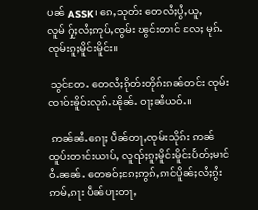ပၼ် ASSK၊ ၵေႇသုတ်း တေလႆႈပွႆႇယူႇလူမ် ႁႂ်ႈလႆႈဢုပ်ႇၸွမ်း ၽွင်းတၢင် လႄႈ မုၵ်ႉၸုမ်းၵူႈမိူင်းမိူင်း။

 သွင်တႄႉ တေလႆႈၵိုတ်းတိုၵ်းၵၼ်တင်း ၸုမ်းၸၢဝ်းၶိူဝ်းလုၵ်ႉၽိုၼ်ႉ ဝႃႈၼႆယဝ်ႉ။

 ဢၼ်ၼႆႉၵေႃႈ ပဵၼ်တႃႇၸုမ်းသိုၵ်း ဢၼ်ထူပ်းတၢင်းယၢပ်ႇ လူၺ်ႈၵူႈမိူင်းမိူင်းပႅတ်ႈမၢင်ဝႆႉၼၼ်ႉ တေၶဝ်ႈၵႄႈဢွၵ်ႇၵၢင်ပိူၼ်ႈလႆႈၵွႆး ဢမ်ႇၵႃး ပဵၼ်ပႃးတႃႇ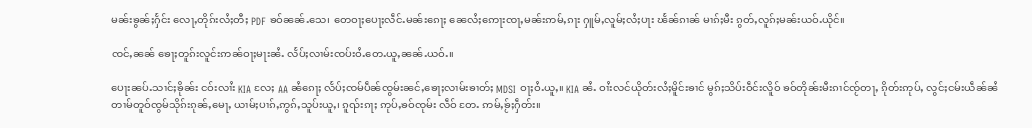မၼ်းၶွၼ်ႈႁႅင်း လေႃႇတိုၵ်းလႆႈတီႈ PDF ၶဝ်ၼၼ်ႉသေ၊ တေဝႃႈပေႃႈလဵင်ႉမၼ်းၵေႃႈ ၼေလႆႈဢေႃးၸႃႇမၼ်းဢမ်ႇၵႃး ႁူမ်ႇလူမ်ႈလႆႈပႃး ၽႅၼ်ၵၢၼ် မၢၵ်ႈမီး ၵွတ်ႇလူၵ်ႈမၼ်းယဝ်ႉယိုင်။

ၸင်ႇၼၼ် ၶေႃႈတူၵ်းလူင်းဢၼ်ဝႃႈမႃးၼႆႉ လႅပ်ႈလၢမ်းၸပ်းဝႆႉတေႉယူႇၼၼ်ႉယဝ်ႉ။

ပေႃးၼပ်ႉသၢင်ႈၶိုၼ်း ငဝ်းလၢႆး KIA လႄႈ AA ၼႆၵေႃႈ လႅပ်ႈၸမ်ပဵၼ်ၸွမ်းၼင်ႇၶေႃႈလၢမ်းၶၢတ်ႈ MDSI ဝႃႈဝႆႉယူႇ။ KIA ၼႆႉ ဝၢႆးလင်ယိုတ်းလႆႈမိူင်းၶၢင် မွၵ်ႈသိပ်းဝဵင်းလိူဝ် ၶဝ်တိုၼ်းမီးၵၢင်ၸႂ်တႃႇ ၵိုတ်းဢုပ်ႇ လွင်ႈငမ်းယဵၼ်ၼႆ တၢမ်တူဝ်ၸွမ်သိုၵ်းၵုၼ်ႇမေႃႇ ယၢမ်ႈပၢၵ်ႇဢွၵ်ႇသူပ်းယူႇ၊ ၵူၺ်းၵႃႈ ဢုပ်ႇၶဝ်ၸုမ်း လဵဝ် တႄႉ ဢမ်ႇၶႂ်ႈႁဵတ်း။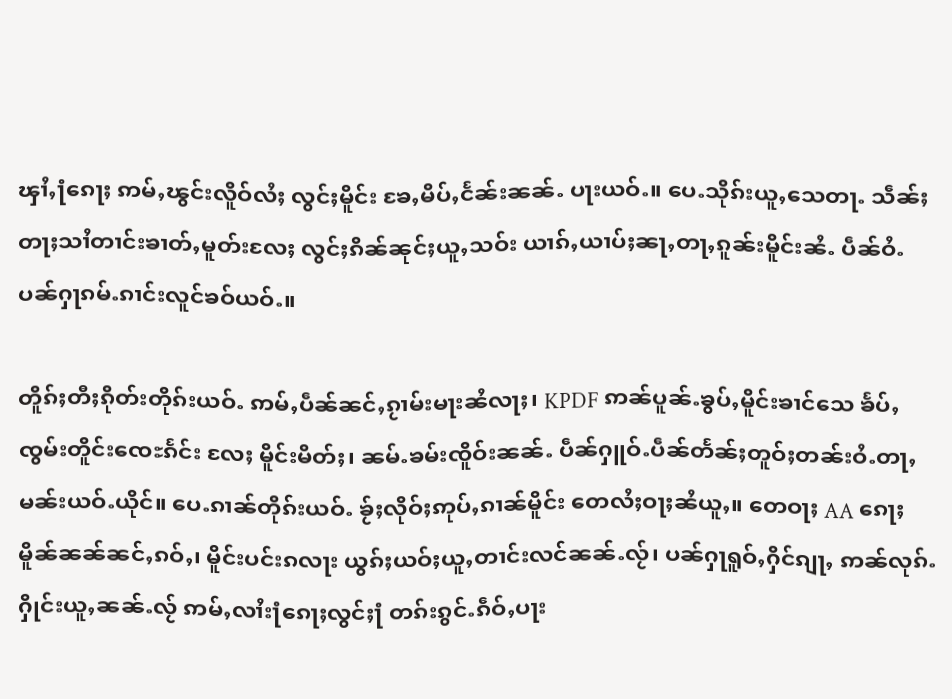ၾၢႆႇ႞ၵေႃႈ ဢမ်ႇၽွင်းလိူဝ်လႆႈ လွင်ႈမိူင်း ၶႄႇမိပ်ႇငႅၼ်းၼၼ်ႉ ပႃးယဝ်ႉ။ ပေႉသိုၵ်းယူႇသေတႃႉ သဵၼ်ႈတႃႈသၢႆတၢင်းၶၢတ်ႇမူတ်းလႄႈ လွင်ႈၵိၼ်ၼုင်ႈယူႇသဝ်း ယၢၵ်ႇယၢပ်ႈၼႃႇတႃႇၵူၼ်းမိူင်းၼႆႉ ပဵၼ်ဝႆႉပၼ်ႁႃၵမ်ႉၵၢင်းလူင်ၶဝ်ယဝ်ႉ။

တိူၵ်ႈတီႈၵိုတ်းတိုၵ်းယဝ်ႉ ဢမ်ႇပဵၼ်ၼင်ႇၵႂၢမ်းမႃးၼႆလႃႈ၊ KPDF ဢၼ်ပူၼ်ႉၶွပ်ႇမိူင်းၶၢင်သေ ၶႅပ်ႇၸွမ်းတိူင်းၸေႊၵႅင်း လႄႈ မိူင်းမိတ်ႈ၊ ၼမ်ႉၶမ်းၸိူဝ်းၼၼ်ႉ ပဵၼ်ႁူဝ်ႉပဵၼ်တႅၼ်ႈတူဝ်ႈတၼ်းဝႆႉတႃႇမၼ်းယဝ်ႉယိုင်။ ပေႉၵၢၼ်တိုၵ်းယဝ်ႉ ၶႂ်ႈလိုဝ်ႈဢုပ်ႇၵၢၼ်မိူင်း တေလႆႈဝႃႈၼႆယူႇ။ တေဝႃႈ AA ၵေႃႈ မိူၼ်ၼၼ်ၼင်ႇၵဝ်ႇ၊ မိူင်းပင်းၵလႃး ယွၵ်ႈယဝ်ႈယူႇတၢင်းလင်ၼၼ်ႉလႂ်၊ ပၼ်ႁႃရူဝ်ႇႁိင်ၵျႃႇ ဢၼ်လုၵ်ႉႁိုင်းယူႇၼၼ်ႉလႂ် ဢမ်ႇလၢႆး႞ၵေႃႈလွင်ႈ႞ တၵ်းၵွင်ႉၵဵဝ်ႇပႃး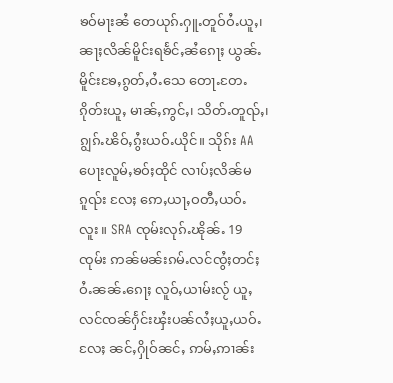ၶဝ်မႃးၼႆ တေယုၵ်ႉႁူႉတူဝ်ဝႆႉယူႇ၊ ၼႃႈလိၼ်မိူင်းရၶႅင်ႇၼႆၵေႃႈ ယွၼ်ႉမိူင်းၶႄႇၵွတ်ႇဝႆႉသေ တေႃႉတႄႉၵိုတ်းယူႇ မၢၼ်ႇဢွင်ႇ၊ သိတ်ႉတူၺ်ႇ၊ ၵျွၵ်ႉၽိဝ်ႇၵွႆးယဝ်ႉယိုင်။ သိုၵ်း AA ပေႃးလူမ်ႇၶဝ်ႈထိုင် လၢပ်ႈလိၼ်မၵူၺ်း လႄႈ ဢေႇယႃႇဝတီႇယဝ်ႉလူး။ SRA ၸုမ်းလုၵ်ႉၽိုၼ်ႉ 19 ၸုမ်း ဢၼ်မၼ်းၵမ်ႉလင်ၸွႆႈတင်ႈဝႆႉၼၼ်ႉၵေႃႈ လူဝ်ႇယၢမ်းလႂ် ယူႇလင်ၸၼ်ႁႅင်းၾႆးပၼ်လႆႈယူႇယဝ်ႉလႄႈ ၼင်ႇႁိုဝ်ၼင်ႇ ဢမ်ႇဢၢၼ်း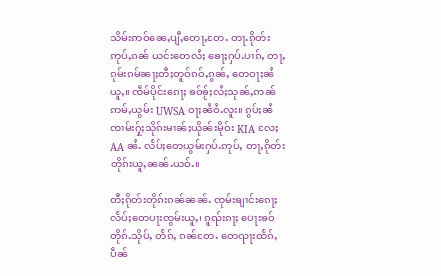သိမ်းဢဝ်ၼေႇပျီႇတေႃႇတႄႉ တႃႉၵိုတ်းဢုပ်ႇၵၼ် ယင်းတေလႆႈ ၶေႃႈႁပ်ႉပၢၵ်ႇ တႃႇၵုမ်းၵမ်ၼႃႈတီႈတူဝ်ၵဝ်ႇၵွၼ်ႇ တေဝႃႈၼႆယူႇ။ ၸဵမ်ပိုင်းၵေႃႈ ၶဝ်ၶႂ်ႈလႆႈသုၼ်ႇဢၼ် ဢမ်ႇယွမ်း UWSA ဝႃႈၼႆဝႆႉလူး။ ၵွပ်ႈၼႆ ၸၢမ်းႁႂ်ႈသိုၵ်းမၢၼ်ႈယိုၼ်းမိုဝ်း KIA လႄႈ AA ၼႆႉ လႅပ်ႈတေယွမ်းႁပ်ႉဢုပ်ႇ တႃႇၵိုတ်းတိုၵ်းယူႇၼၼ်ႉယဝ်ႉ။

တီႈၵိုတ်းတိုၵ်းၵၼ်ၼၼ်ႉ ၸုမ်းၶျၢင်းၵေႃႈ လႅပ်ႈတေပႃးၸွမ်းယူႇ၊ ၵူၺ်းၵႃႈ ပေႃးၶဝ်တိုၵ်ႉသိုပ်ႇ တႅၵ်ႇ ၵၼ်တႄႉ တေၺႃးထႅၵ်ႇပဵၼ်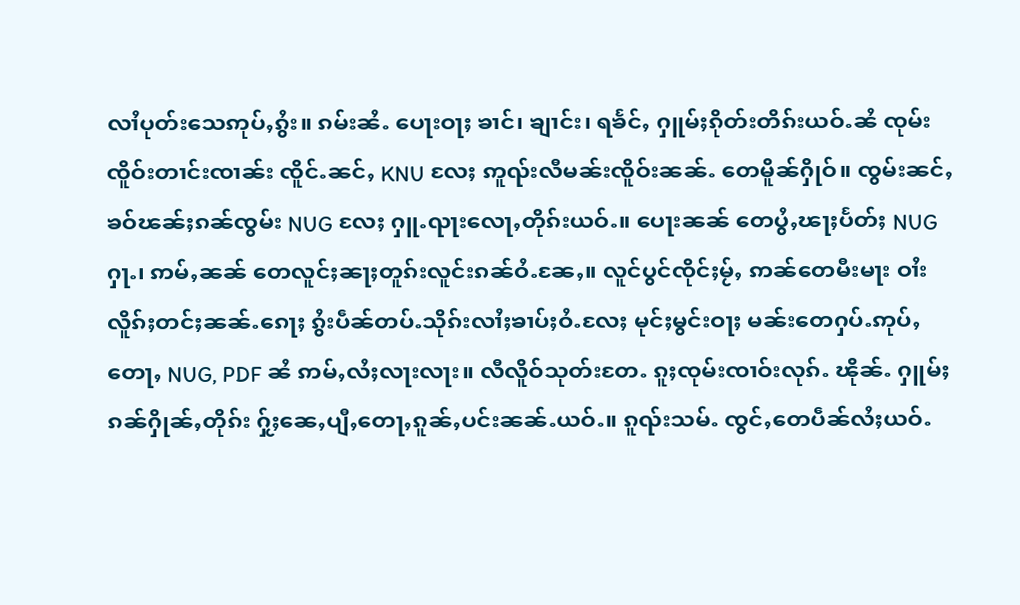လၢႆပုတ်းသေဢုပ်ႇၵွႆး။ ၵမ်းၼႆႉ ပေႃးဝႃႈ ၶၢင်၊ ၶျၢင်း၊ ရၶႅင်ႇ ႁူမ်ႈၵိုတ်းတိၵ်းယဝ်ႉၼႆ ၸုမ်းၸိူဝ်းတၢင်းၸၢၼ်း ၸိူင်ႉၼင်ႇ KNU လႄႈ ဢူၺ်းလီမၼ်းၸိူဝ်းၼၼ်ႉ တေမိူၼ်ႁိုဝ်။ ၸွမ်းၼင်ႇၶဝ်ၽၼ်ႈၵၼ်ၸွမ်း NUG လႄႈ ႁူႉၺႃးလေႃႇတိုၵ်းယဝ်ႉ။ ပေႃးၼၼ် တေပွႆႇၽႃႈပႅတ်ႈ NUG ႁႃႉ၊ ဢမ်ႇၼၼ် တေလူင်ႈၼႃႈတူၵ်းလူင်းၵၼ်ဝႆႉၼႄႇ။ လူင်ပွင်ၸိုင်ႈမႂ်ႇ ဢၼ်တေမီးမႃး ဝၢႆးလိူၵ်ႈတင်ႈၼၼ်ႉၵေႃႈ ၵွႆးပဵၼ်တပ်ႉသိုၵ်းလၢႆႈၶၢပ်ႈဝႆႉလႄႈ မုင်ႈမွင်းဝႃႈ မၼ်းတေႁပ်ႉဢုပ်ႇတေႃႇ NUG, PDF ၼႆ ဢမ်ႇလႆႈလႃးလႃး။ လီလိူဝ်သုတ်းတႄႉ ၵူႈၸုမ်းၸၢဝ်းလုၵ်ႉ ၽိုၼ်ႉ ႁူမ်ႈၵၼ်ႁိုၼ်ႇတိုၵ်း ႁႂ်ႈၼေႇပျီႇတေႃႇၵူၼ်ႇပင်းၼၼ်ႉယဝ်ႉ။ ၵူၺ်းသမ်ႉ ၸွင်ႇတေပဵၼ်လႆႈယဝ်ႉ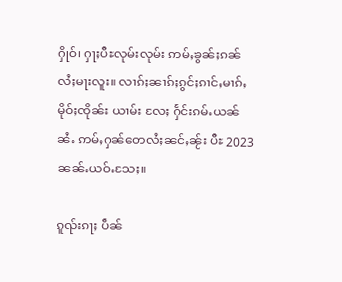ႁိုဝ်၊ ႁႃႈပီႊလုမ်းလုမ်း ဢမ်ႇၶွၼ်ႈၵၼ်လႆႈမႃးလူး။ လၢၵ်ႈၼၢၵ်ႈၵွင်ႈၵၢင်ႇမၢၵ်ႇမိုဝ်ႈၸိုၼ်း ယၢမ်း လႄႈ ႁႅင်းၵမ်ႉယၼ်ၼႆႉ ဢမ်ႇႁၼ်တေလႆႈၼင်ႇၼႂ်း ပီႊ 2023 ၼၼ်ႉယဝ်ႉသႄႈ။

ၵူၺ်းၵႃႈ ပဵၼ်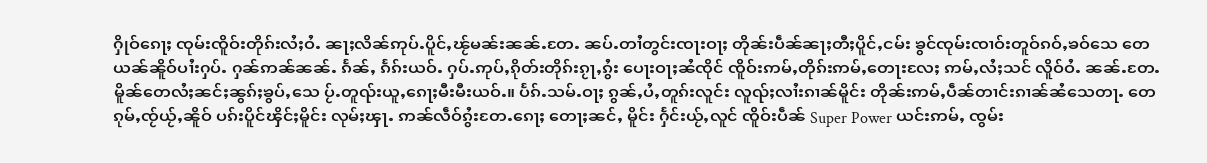ႁိုဝ်ၵေႃႈ ၸုမ်းၸိူဝ်းတိုၵ်းလႆႈဝႆႉ ၼႃႈလိၼ်ဢုပ်ႉပိူင်ႇၽႂ်မၼ်းၼၼ်ႉတႄႉ ၼပ်ႉတၢႆတွင်းၸႃးဝႃႈ တိုၼ်းပဵၼ်ၼႃႈတီႈပိူင်ႇငမ်း ၶွင်ၸုမ်းၸၢဝ်းတူဝ်ၵဝ်ႇၶဝ်သေ တေယၼ်ၼိူဝ်ပၢႆးႁပ်ႉ ႁၼ်ဢၼ်ၼၼ်ႉ ၵႅၼ်ႇ ၵႅၵ်းယဝ်ႉ ႁပ်ႉဢုပ်ႇၵိုတ်းတိုၵ်းၵႂႃႇၵွႆး ပေႃးဝႃႈၼႆၸိုင် ၸိူဝ်းဢမ်ႇတိုၵ်းဢမ်ႇတေႃးလႄႈ ဢမ်ႇလႆႈသင် လိူဝ်ဝႆႉ ၼၼ်ႉတႄႉ မိူၼ်တေလႆႈၼင်ႈၼွၵ်ႈၶွပ်ႇသေ ပႂ်ႉတူၺ်းယူႇၵေႃႈမီးမီးယဝ်ႉ။ ပႅၵ်ႉသမ်ႉဝႃႈ ၵွၼ်ႇပႆႇတူၵ်းလူင်း လူၺ်ႈလၢႆးၵၢၼ်မိူင်း တိုၼ်းဢမ်ႇပဵၼ်တၢင်းၵၢၼ်ၼႆသေတႃႉ တေၵုမ်ႇၸႂ်ယႂ်ႇၼိူဝ် ပၵ်းပိူင်ၾိင်ႈမိူင်း လုမ်ႈၾႃႉ ဢၼ်လဵဝ်ၵွႆးတႄႉၵေႃႈ တေႃႈၼင်ႇ မိူင်း ႁႅင်းယႂ်ႇလူင် ၸိူဝ်းပဵၼ် Super Power ယင်းဢမ်ႇ ၸွမ်း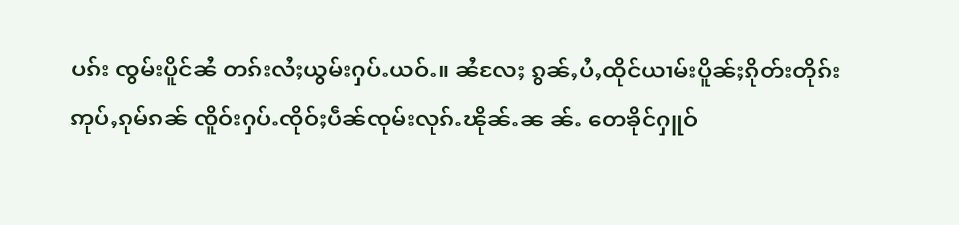ပၵ်း ၸွမ်းပိူင်ၼႆ တၵ်းလႆႈယွမ်းႁပ်ႉယဝ်ႉ။ ၼႆလႄႈ ၵွၼ်ႇပႆႇထိုင်ယၢမ်းပိူၼ်ႈၵိုတ်းတိုၵ်းဢုပ်ႇၵုမ်ၵၼ် ၸိူဝ်းႁပ်ႉၸိုဝ်ႈပဵၼ်ၸုမ်းလုၵ်ႉၽိုၼ်ႉၼ ၼ်ႉ တေၶိုင်ႁူဝ်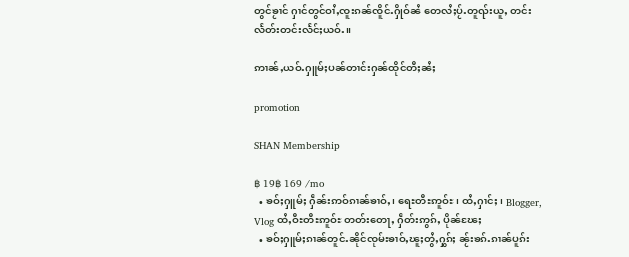တွင်ၶႂၢင် ႁၢင်တွင်ဝၢႆႇၸူးၵၼ်ၸိူင်ႉႁိုဝ်ၼႆ တေလႆႈပႂ်ႉတူၺ်းယူႇ တင်းလႅတ်းတင်းလႅင်ႈယဝ်ႉ။

ဢၢၼ်ႇယဝ်ႉႁူမ်ႈပၼ်တၢင်းႁၼ်ထိုင်တီႈၼႆႈ

promotion

SHAN Membership

฿ 19฿ 169 /mo
  • ၶဝ်ႈႁူမ်ႈ ႁဵၼ်းဢဝ်ၵၢၼ်ၶၢဝ်ႇ၊ ရေႊတီႊဢူဝ်ႊ၊ ထႆႇႁၢင်ႈ၊ Blogger, Vlog ထႆႇဝီႊတီႊဢူဝ်ႊ တတ်းတေႃႇ ႁဵတ်းဢွၵ်ႇ ပိုၼ်ၽႄႈ
  • ၶဝ်ႈႁူမ်ႈၵၢၼ်တူင်ႉၼိုင်ၸုမ်းၶၢဝ်ႇၽူႈတွႆႇႁွၵ်ႈ ၼႂ်းၶၵ်ႉၵၢၼ်ပူၵ်း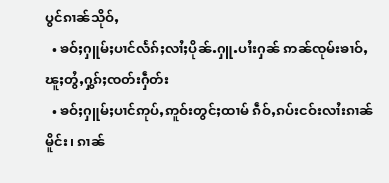ပွင်ၵၢၼ်သိုဝ်ႇ
  • ၶဝ်ႈႁူမ်ႈပၢင်လႅၵ်ႈလၢႆႈပိုၼ်ႉႁူႉပၢႆးႁၼ် ဢၼ်ၸုမ်းၶၢဝ်ႇၽူႈတွႆႇႁွၵ်ႈၸတ်းႁဵတ်း
  • ၶဝ်ႈႁူမ်ႈပၢင်ဢုပ်ႇဢူဝ်းတွင်ႈထၢမ် ၵဵဝ်ႇၵပ်းငဝ်းလၢႆးၵၢၼ်မိူင်း၊ ၵၢၼ်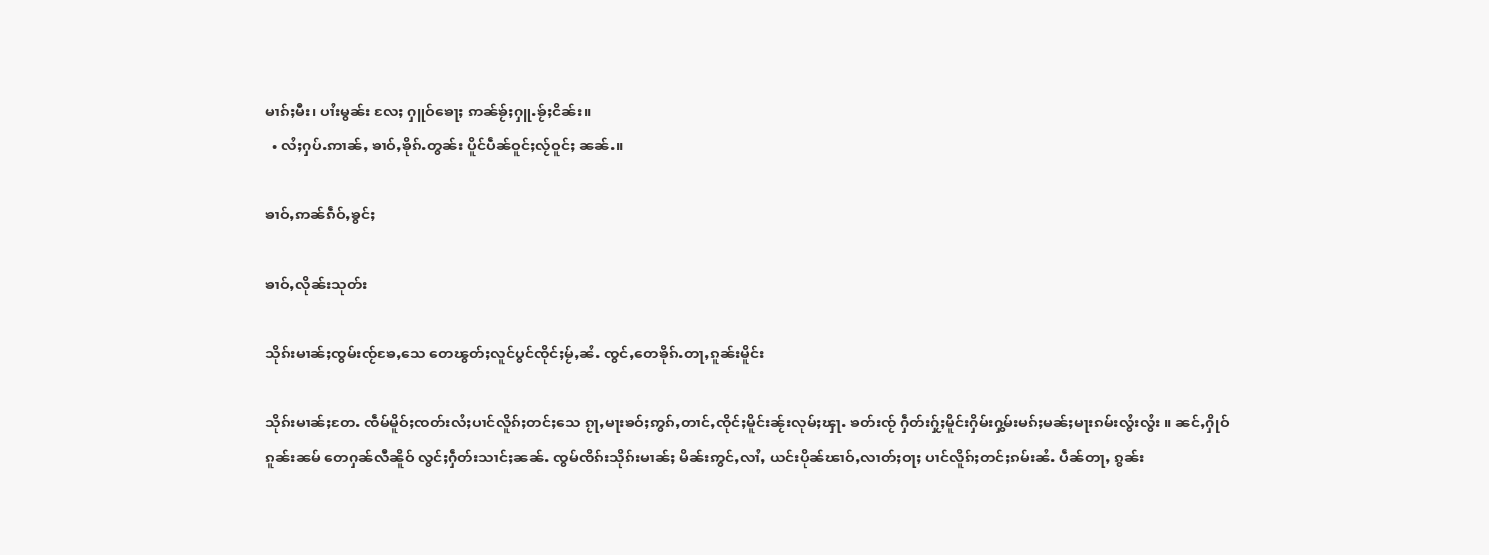မၢၵ်ႈမီး၊ ပၢႆးမွၼ်း လႄႈ ႁူဝ်ၶေႃႈ ဢၼ်ၶႂ်ႈႁူႉၶႂ်ႈငိၼ်း။
  • လႆႈႁပ်ႉဢၢၼ်ႇ ၶၢဝ်ႇၶိုၵ်ႉတွၼ်း ပိူင်ပဵၼ်ဝူင်ႈလႂ်ဝူင်ႈ ၼၼ်ႉ။

ၶၢဝ်ႇဢၼ်ၵဵဝ်ႇၶွင်ႈ

ၶၢဝ်ႇလိုၼ်းသုတ်း

သိုၵ်းမၢၼ်ႈၸွမ်းၸႂ်ၶႄႇသေ တေၽွတ်ႈလူင်ပွင်ၸိုင်ႈမႂ်ႇၼႆႉ ၸွင်ႇတေၶိုၵ်ႉတႃႇၵူၼ်းမိူင်း

သိုၵ်းမၢၼ်ႈတႄႉ ၸဵမ်မိူဝ်ႈၸတ်းလႆႈပၢင်လိူၵ်ႈတင်ႈသေ ၵႂႃႇမႃးၶဝ်ႈဢွၵ်ႇတၢင်ႇၸိုင်ႈမိူင်းၼႂ်းလုမ်ႈၾႃႉ ၶတ်းၸႂ် ႁဵတ်းႁႂ်ႈမိူင်းႁိမ်းႁွမ်းမၵ်ႈမၼ်ႈမႃးၵမ်းလွႆးလွႆး ။ ၼင်ႇႁိုဝ် ၵူၼ်းၼမ် တေႁၼ်လီၼိူဝ် လွင်ႈႁဵတ်းသၢင်ႈၼၼ်ႉ ၸွမ်ၸိၵ်းသိုၵ်းမၢၼ်ႈ မိၼ်းဢွင်ႇလၢႆႇ ယင်းပိုၼ်ၽၢဝ်ႇလၢတ်ႈဝႃႈ ပၢင်လိူၵ်ႈတင်ႈၵမ်းၼႆႉ ပဵၼ်တႃႇ ၵွၼ်း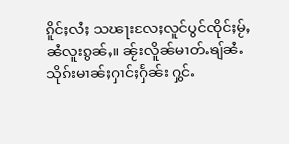ၵိူင်ႈလႆႈ သၽႃးလႄႈလူင်ပွင်ၸိုင်ႈမႂ်ႇ ၼႆလူးၵွၼ်ႇ။ ၼႂ်းလိူၼ်မၢတ်ႉၶျ်ၼႆႉ သိုၵ်းမၢၼ်ႈႁၢင်ႈႁႅၼ်း ႁွင်ႉ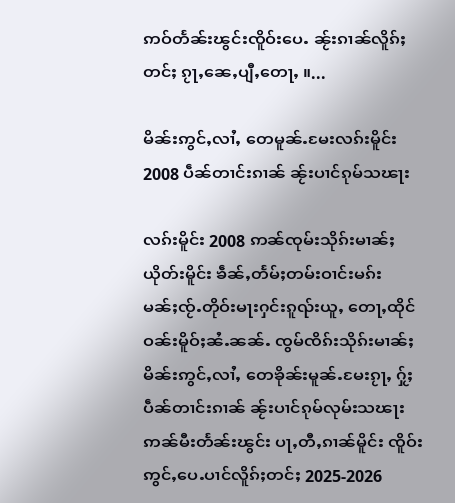ဢဝ်တႅၼ်းၽွင်းၸိူဝ်းပေႉ ၼႂ်းၵၢၼ်လိူၵ်ႈတင်ႈ ၵႂႃႇၼေႇပျီႇတေႃႇ ။...

မိၼ်းဢွင်ႇလၢႆႇ တေမူၼ်ႉမႄးလၵ်းမိူင်း 2008 ပဵၼ်တၢင်းၵၢၼ် ၼႂ်းပၢင်ၵုမ်သၽႃး

လၵ်းမိူင်း 2008 ဢၼ်ၸုမ်းသိုၵ်းမၢၼ်ႈယိုတ်းမိူင်း ၶဵၼ်ႇတႅမ်ႈတမ်းဝၢင်းမၵ်းမၼ်ႈၸႂ်ႉတိုဝ်းမႃးႁင်းၵူၺ်းယူႇ တေႃႇထိုင်ဝၼ်းမိူဝ်ႈၼႆႉၼၼ်ႉ ၸွမ်ၸိၵ်းသိုၵ်းမၢၼ်ႈမိၼ်းဢွင်ႇလၢႆႇ တေၶိုၼ်းမူၼ်ႉမႄးၵႂႃႇ ႁႂ်ႈပဵၼ်တၢင်းၵၢၼ် ၼႂ်းပၢင်ၵုမ်လုမ်းသၽႃး ဢၼ်မီးတႅၼ်းၽွင်း ပႃႇတီႇၵၢၼ်မိူင်း ၸိူဝ်းဢွင်ႇပေႉပၢင်လိူၵ်ႈတင်ႈ 2025-2026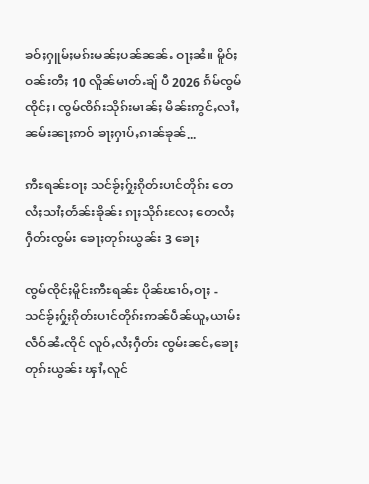ၶဝ်ႈႁူမ်ႈမၵ်းမၼ်ႈပၼ်ၼၼ်ႉ ဝႃႈၼႆ။ မိူဝ်ႈဝၼ်းတီႈ 10 လိူၼ်မၢတ်ႉၶျ် ပီ 2026 ၵႅမ်ၸွမ်ၸိုင်ႈ၊ ၸွမ်ၸိၵ်းသိုၵ်းမၢၼ်ႈ မိၼ်းဢွင်ႇလၢႆႇ ၼမ်းၼႃႈဢဝ် ၶႃႈႁၢပ်ႇၵၢၼ်ၶုၼ်...

ဢီႊရၼ်ႊဝႃႈ သင်ၶႂ်ႈႁႂ်ႈၵိုတ်းပၢင်တိုၵ်း တေလႆႈသၢႆႈတႅၼ်းၶိုၼ်း ၵႃႈသိုၵ်းလႄႈ တေလႆႈႁဵတ်းၸွမ်း ၶေႃႈတုၵ်းယွၼ်း 3 ၶေႃႈ

ၸွမ်ၸိုင်ႈမိူင်းဢီႊရၼ်ႊ ပိုၼ်ၽၢဝ်ႇဝႃႈ - သင်ၶႂ်ႈႁႂ်ႈၵိုတ်းပၢင်တိုၵ်းဢၼ်ပဵၼ်ယူႇယၢမ်းလဵဝ်ၼႆႉၸိုင် လူဝ်ႇလႆႈႁဵတ်း ၸွမ်းၼင်ႇၶေႃႈတုၵ်းယွၼ်း ၾၢႆႇလူင်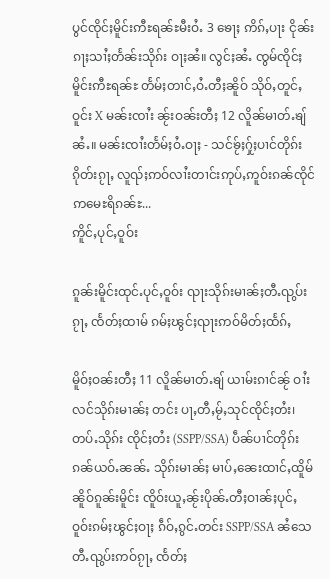ပွင်ၸိုင်ႈမိူင်းဢီႊရၼ်ႊမီးဝႆႉ 3 ၶေႃႈ ဢိၵ်ႇပႃး ငိုၼ်းၵႃႈသၢႆႈတႅၼ်းသိုၵ်း ဝႃႈၼႆ။ လွင်ႈၼႆႉ ၸွမ်ၸိုင်ႈမိူင်းဢီႊရၼ်ႊ တႅမ်ႈတၢင်ႇဝႆႉတီႈၼိူဝ် သိုဝ်ႇတူင်ႇဝူင်း X မၼ်းၸၢႆး ၼႂ်းဝၼ်းတီႈ 12 လိူၼ်မၢတ်ႉၶျ်ၼႆႉ။ မၼ်းၸၢႆးတႅမ်ႈဝႆႉဝႃႈ - သင်ၶႂ်ႈႁႂ်ႈပၢင်တိုၵ်းၵိုတ်းၵႂႃႇ လူၺ်ႈဢဝ်လၢႆးတၢင်းဢုပ်ႇဢူဝ်းၵၼ်ၸိုင် ဢမေႊရိၵၼ်ႊ...
ဢိူင်ႇပုင်ႇဝူဝ်း

ၵူၼ်းမိူင်းထုင်ႉပုင်ႇဝူဝ်း ၺႃးသိုၵ်းမၢၼ်ႈတီႉၺွပ်းၵႂႃႇ ၸႅတ်ႈထၢမ် ၵမ်ႈၽွင်ႈၺႃးဢဝ်မိတ်ႈထႅၵ်ႇ

မိူဝ်ႈဝၼ်းတီႈ 11 လိူၼ်မၢတ်ႉၶျ် ယၢမ်းၵၢင်ၼႂ် ဝၢႆးလင်သိုၵ်းမၢၼ်ႈ တင်း ပႃႇတီႇမႂ်ႇသုင်ၸိုင်ႈတႆး၊ တပ်ႉသိုၵ်း ၸိုင်ႈတႆး (SSPP/SSA) ပဵၼ်ပၢင်တိုၵ်းၵၼ်ယဝ်ႉၼၼ်ႉ သိုၵ်းမၢၼ်ႈ မၢပ်ႇၼေးထၢင်ႇထိူမ် ၼိူဝ်ၵူၼ်းမိူင်း ၸိူဝ်းယူႇၼႂ်းပိုၼ်ႉတီႈဝၢၼ်ႈပုင်ႇဝူဝ်းၵမ်ႈၽွင်ႈဝႃႈ ၵဵဝ်ႇၵွင်ႉတင်း SSPP/SSA ၼႆသေ တီႉၺွပ်းဢဝ်ၵႂႃႇ ၸႅတ်ႈ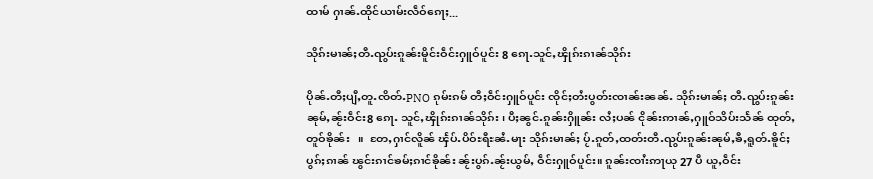ထၢမ် ႁၢၼ်ႉထိုင်ယၢမ်းလဵဝ်ၵေႃႈ...

သိုၵ်းမၢၼ်ႈတီႉၺွပ်းၵူၼ်းမိူင်းဝဵင်းႁူဝ်ပူင်း 8 ၵေႃႉသူင်ႇၾိုၵ်းၵၢၼ်သိုၵ်း

ပိုၼ်ႉတီႈပျီႇတူႉၸိတ်ႉPNO ၵုမ်းၵမ် တီႈဝဵင်းႁူဝ်ပူင်း ၸိုင်ႈတႆးပွတ်းၸၢၼ်းၼၼ်ႉ သိုၵ်းမၢၼ်ႈ တီႉၺွပ်းၵူၼ်းၼုမ်ႇၼႂ်းဝဵင်း8 ၵေႃႉ သူင်ႇၾိုၵ်းၵၢၼ်သိုၵ်း ၊ ပီႈၼွင်ႉၵူၼ်းႁိူၼ်း လႆႈပၼ် ငိုၼ်းဢၢၼ်ႇႁူဝ်သိပ်းသႅၼ် ထုတ်ႇတူဝ်ၶိုၼ်း   ။  တႄႇႁၢင်လိူၼ် ၾႅပ်ႉပိဝ်ႊရီႊၼႆႉမႃး သိုၵ်းမၢၼ်ႈ ပႂ်ႉၵူတ်ႇထတ်းတီႉၺွပ်းၵူၼ်းၼုမ်ႇၶီႇရူတ်ႉၶိူင်ႈ ပွၵ်ႈၵၢၼ် ၽွင်းၵၢင်ၶမ်ႈၵၢင်ၶိုၼ်း ၼႂ်းပွၵ်ႉၼႂ်းယွမ်ႇ ဝဵင်းႁူဝ်ပူင်း။ ၵူၼ်းၸၢႆးဢႃယု 27 ပီ ယူႇဝဵင်း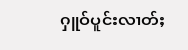ႁူဝ်ပူင်းလၢတ်ႈ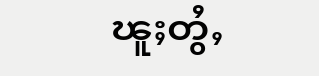ၽူႈတွႆႇ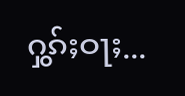ႁွၵ်ႈဝႃႈ...